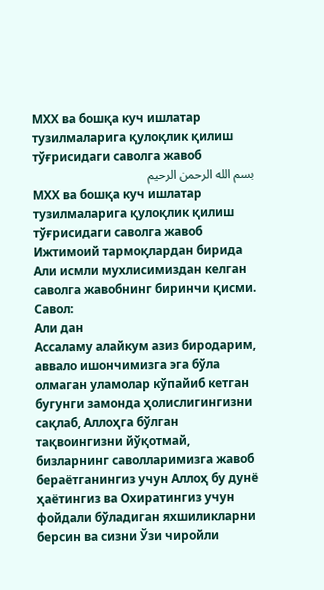МХХ ва бошқа куч ишлатар тузилмаларига қулоқлик қилиш тўғрисидаги саволга жавоб
بسم الله الرحمن الرحيم
МХХ ва бошқа куч ишлатар тузилмаларига қулоқлик қилиш тўғрисидаги саволга жавоб
Ижтимоий тармоқлардан бирида Али исмли мухлисимиздан келган саволга жавобнинг биринчи қисми.
Савол:
Али дан
Ассаламу алайкум азиз биродарим, аввало ишончимизга эга бўла олмаган уламолар кўпайиб кетган бугунги замонда ҳолислигингизни сақлаб, Аллоҳга бўлган тақвоингизни йўқотмай, бизларнинг саволларимизга жавоб бераётганингиз учун Аллоҳ бу дунё ҳаётингиз ва Охиратингиз учун фойдали бўладиган яхшиликларни берсин ва сизни Ўзи чиройли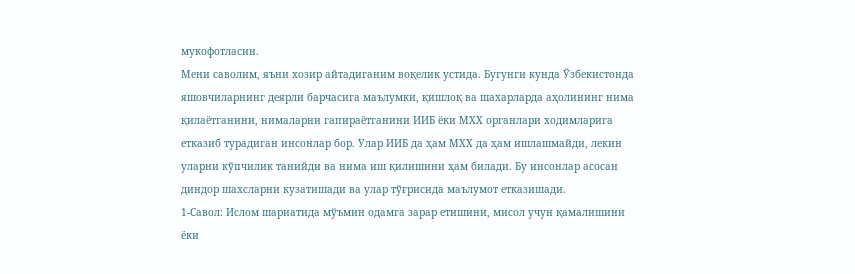мукофотласин.
Мени саволим, яъни хозир айтадиганим воқелик устида. Бугунги кунда Ўзбекистонда яшовчиларнинг деярли барчасига маълумки, қишлоқ ва шахарларда аҳолининг нима қилаётганини, нималарни гапираётганини ИИБ ёки МХХ органлари ходимларига етказиб турадиган инсонлар бор. Улар ИИБ да ҳам МХХ да ҳам ишлашмайди, лекин уларни кўпчилик танийди ва нима иш қилишини ҳам билади. Бу инсонлар асосан диндор шахсларни кузатишади ва улар тўғрисида маълумот етказишади.
1-Савол: Ислом шариатида мўъмин одамга зарар етишини, мисол учун қамалишини ёки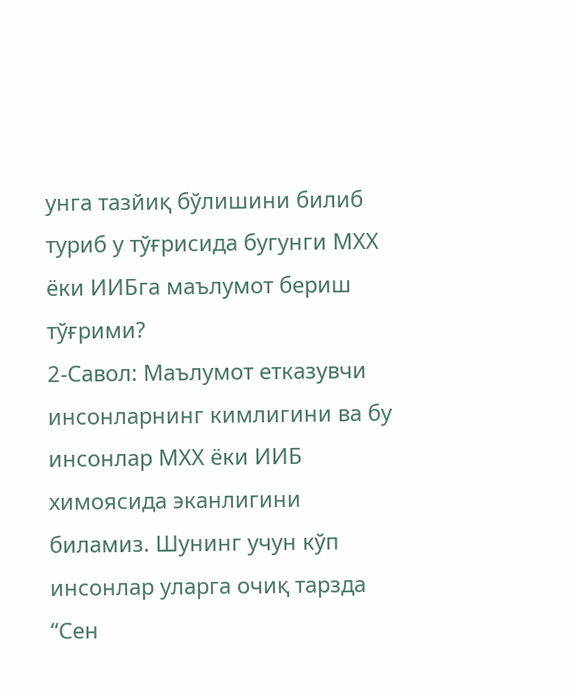унга тазйиқ бўлишини билиб туриб у тўғрисида бугунги МХХ ёки ИИБга маълумот бериш тўғрими?
2-Савол: Маълумот етказувчи инсонларнинг кимлигини ва бу инсонлар МХХ ёки ИИБ химоясида эканлигини биламиз. Шунинг учун кўп инсонлар уларга очиқ тарзда “Сен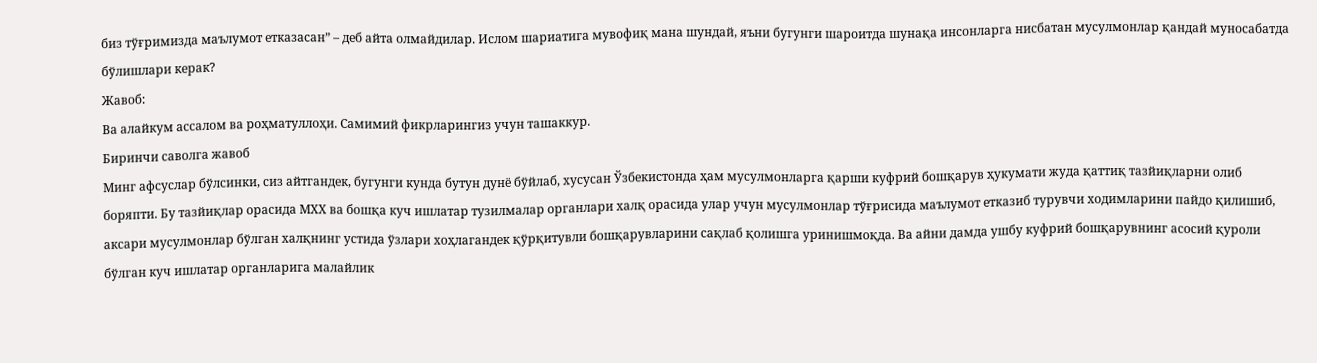биз тўғримизда маълумот етказасан” – деб айта олмайдилар. Ислом шариатига мувофиқ мана шундай, яъни бугунги шароитда шунақа инсонларга нисбатан мусулмонлар қандай муносабатда бўлишлари керак?
Жавоб:
Ва алайкум ассалом ва роҳматуллоҳи. Самимий фикрларингиз учун ташаккур.
Биринчи саволга жавоб
Минг афсуслар бўлсинки, сиз айтгандек, бугунги кунда бутун дунё бўйлаб, хусусан Ўзбекистонда ҳам мусулмонларга қарши куфрий бошқарув ҳукумати жуда қаттиқ тазйиқларни олиб боряпти. Бу тазйиқлар орасида МХХ ва бошқа куч ишлатар тузилмалар органлари халқ орасида улар учун мусулмонлар тўғрисида маълумот етказиб турувчи ходимларини пайдо қилишиб, аксари мусулмонлар бўлган халқнинг устида ўзлари хоҳлагандек қўрқитувли бошқарувларини сақлаб қолишга уринишмоқда. Ва айни дамда ушбу куфрий бошқарувнинг асосий қуроли бўлган куч ишлатар органларига малайлик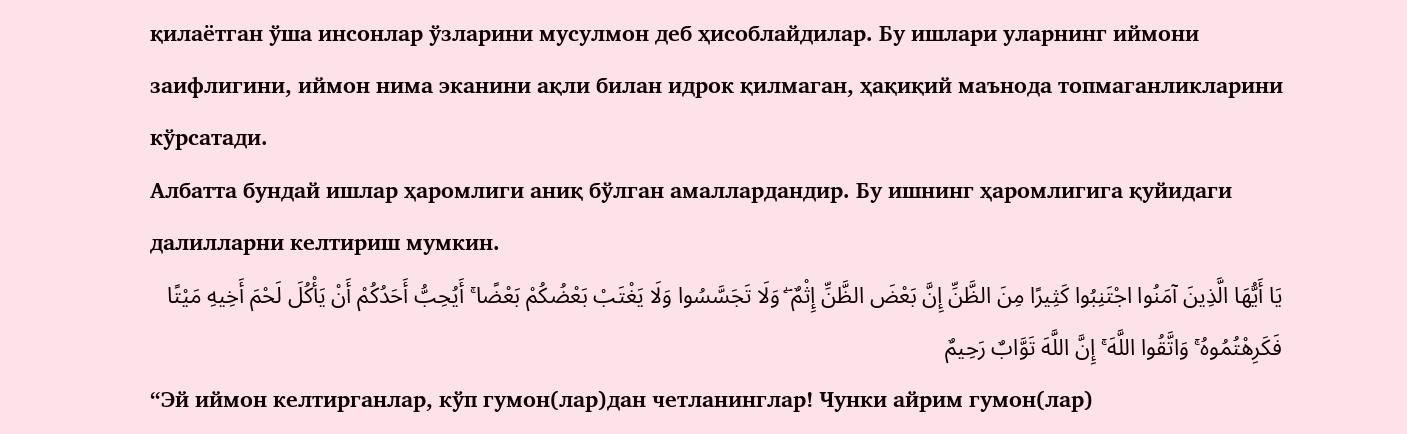қилаётган ўша инсонлар ўзларини мусулмон деб ҳисоблайдилар. Бу ишлари уларнинг иймони заифлигини, иймон нима эканини ақли билан идрок қилмаган, ҳақиқий маънода топмаганликларини кўрсатади.
Албатта бундай ишлар ҳаромлиги аниқ бўлган амаллардандир. Бу ишнинг ҳаромлигига қуйидаги далилларни келтириш мумкин.
يَا أَيُّهَا الَّذِينَ آمَنُوا اجْتَنِبُوا كَثِيرًا مِنَ الظَّنِّ إِنَّ بَعْضَ الظَّنِّ إِثْمٌ ۖ وَلَا تَجَسَّسُوا وَلَا يَغْتَبْ بَعْضُكُمْ بَعْضًا ۚ أَيُحِبُّ أَحَدُكُمْ أَنْ يَأْكُلَ لَحْمَ أَخِيهِ مَيْتًا فَكَرِهْتُمُوهُ ۚ وَاتَّقُوا اللَّهَ ۚ إِنَّ اللَّهَ تَوَّابٌ رَحِيمٌ
“Эй иймон келтирганлар, кўп гумон(лар)дан четланинглар! Чунки айрим гумон(лар)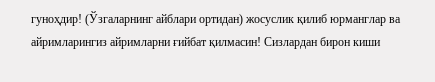гуноҳдир! (Ўзгаларнинг айблари ортидан) жосуслик қилиб юрманглар ва айримларингиз айримларни ғийбат қилмасин! Сизлардан бирон киши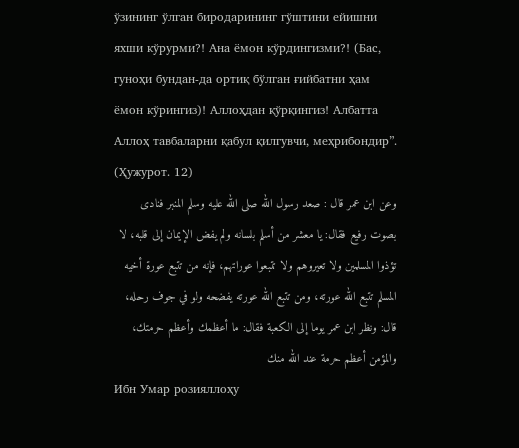ўзининг ўлган биродарининг гўштини ейишни яхши кўрурми?! Ана ёмон кўрдингизми?! (Бас, гуноҳи бундан-да ортиқ бўлган ғийбатни ҳам ёмон кўрингиз)! Аллоҳдан қўрқингиз! Албатта Аллоҳ тавбаларни қабул қилгувчи, меҳрибондир”. (Ҳужурот. 12)
وعن ابن عمر قال : صعد رسول الله صلى الله عليه وسلم المنبر فنادى بصوت رفيع فقال: يا معشر من أسلم بلسانه ولم يفض الإيمان إلى قلبه، لا تؤذوا المسلمين ولا تعيروهم ولا تتبعوا عوراتهم، فإنه من تتبع عورة أخيه المسلم تتبع الله عورته، ومن تتبع الله عورته يفضحه ولو في جوف رحله، قال: ونظر ابن عمر يوما إلى الكعبة فقال: ما أعظمك وأعظم حرمتك، والمؤمن أعظم حرمة عند الله منك
Ибн Умар розияллоҳу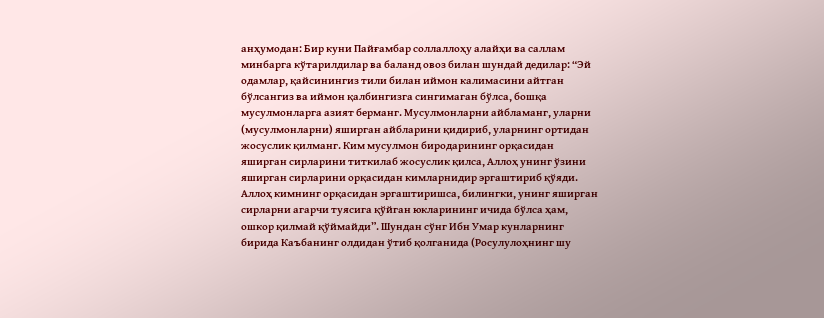анҳумодан: Бир куни Пайғамбар соллаллоҳу алайҳи ва саллам минбарга кўтарилдилар ва баланд овоз билан шундай дедилар: “Эй одамлар, қайсинингиз тили билан иймон калимасини айтган бўлсангиз ва иймон қалбингизга сингимаган бўлса, бошқа мусулмонларга азият берманг. Мусулмонларни айбламанг, уларни (мусулмонларни) яширган айбларини қидириб, уларнинг ортидан жосуслик қилманг. Ким мусулмон биродарининг орқасидан яширган сирларини титкилаб жосуслик қилса, Аллоҳ унинг ўзини яширган сирларини орқасидан кимларнидир эргаштириб қўяди. Аллоҳ кимнинг орқасидан эргаштиришса, билингки, унинг яширган сирларни агарчи туясига қўйган юкларининг ичида бўлса ҳам, ошкор қилмай қўймайди”. Шундан сўнг Ибн Умар кунларнинг бирида Каъбанинг олдидан ўтиб қолганида (Росулулоҳнинг шу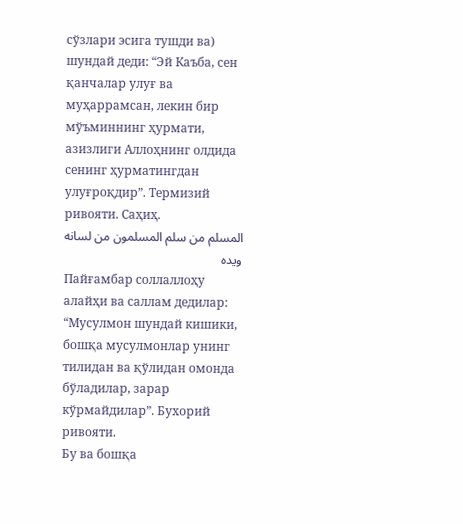сўзлари эсига тушди ва) шундай деди: “Эй Каъба, сен қанчалар улуғ ва муҳаррамсан, лекин бир мўъминнинг ҳурмати, азизлиги Аллоҳнинг олдида сенинг ҳурматингдан улуғроқдир”. Термизий ривояти. Саҳиҳ.
المسلم من سلم المسلمون من لسانه ويده
Пайғамбар соллаллоҳу алайҳи ва саллам дедилар: “Мусулмон шундай кишики, бошқа мусулмонлар унинг тилидан ва қўлидан омонда бўладилар, зарар кўрмайдилар”. Бухорий ривояти.
Бу ва бошқа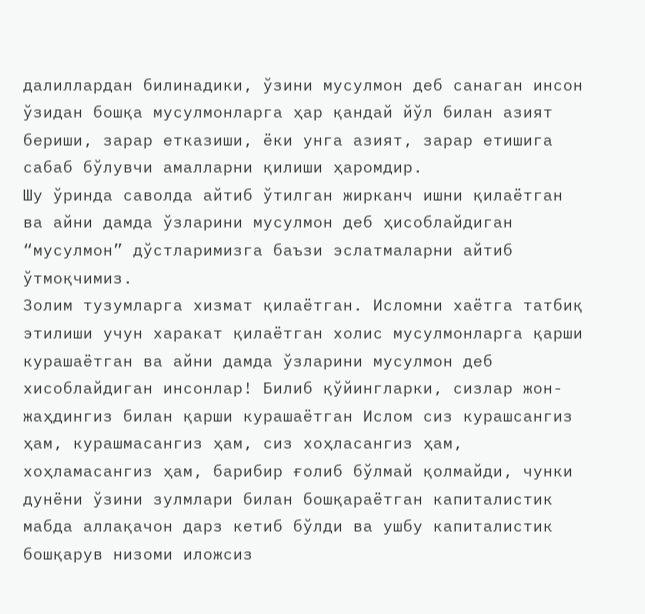далиллардан билинадики, ўзини мусулмон деб санаган инсон ўзидан бошқа мусулмонларга ҳар қандай йўл билан азият бериши, зарар етказиши, ёки унга азият, зарар етишига сабаб бўлувчи амалларни қилиши ҳаромдир.
Шу ўринда саволда айтиб ўтилган жирканч ишни қилаётган ва айни дамда ўзларини мусулмон деб ҳисоблайдиган “мусулмон” дўстларимизга баъзи эслатмаларни айтиб ўтмоқчимиз.
Золим тузумларга хизмат қилаётган. Исломни хаётга татбиқ этилиши учун харакат қилаётган холис мусулмонларга қарши курашаётган ва айни дамда ўзларини мусулмон деб хисоблайдиган инсонлар! Билиб қўйингларки, сизлар жон-жаҳдингиз билан қарши курашаётган Ислом сиз курашсангиз ҳам, курашмасангиз ҳам, сиз хоҳласангиз ҳам, хоҳламасангиз ҳам, барибир ғолиб бўлмай қолмайди, чунки дунёни ўзини зулмлари билан бошқараётган капиталистик мабда аллақачон дарз кетиб бўлди ва ушбу капиталистик бошқарув низоми иложсиз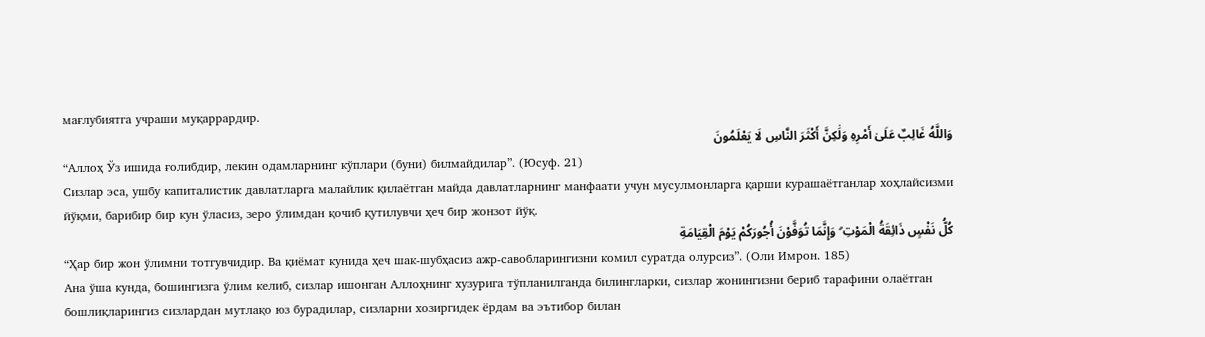мағлубиятга учраши муқаррардир.
وَاللَّهُ غَالِبٌ عَلَىٰ أَمْرِهِ وَلَٰكِنَّ أَكْثَرَ النَّاسِ لَا يَعْلَمُونَ
“Аллоҳ Ўз ишида ғолибдир, лекин одамларнинг кўплари (буни) билмайдилар”. (Юсуф. 21)
Сизлар эса, ушбу капиталистик давлатларга малайлик қилаётган майда давлатларнинг манфаати учун мусулмонларга қарши курашаётганлар хоҳлайсизми йўқми, барибир бир кун ўласиз, зеро ўлимдан қочиб қутилувчи ҳеч бир жонзот йўқ.
كُلُّ نَفْسٍ ذَائِقَةُ الْمَوْتِ ۗ وَإِنَّمَا تُوَفَّوْنَ أُجُورَكُمْ يَوْمَ الْقِيَامَةِ
“Ҳар бир жон ўлимни тотгувчидир. Ва қиёмат кунида ҳеч шак-шубҳасиз ажр-савобларингизни комил суратда олурсиз”. (Оли Имрон. 185)
Ана ўша кунда, бошингизга ўлим келиб, сизлар ишонган Аллоҳнинг хузурига тўпланилганда билингларки, сизлар жонингизни бериб тарафини олаётган бошлиқларингиз сизлардан мутлақо юз бурадилар, сизларни хозиргидек ёрдам ва эътибор билан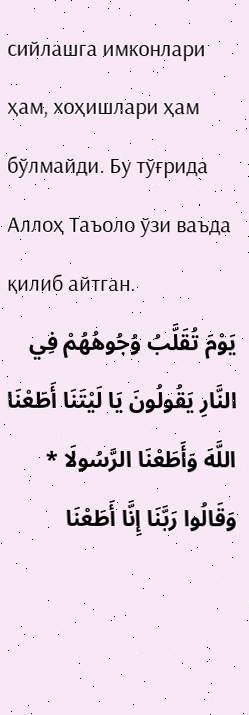сийлашга имконлари ҳам, хоҳишлари ҳам бўлмайди. Бу тўғрида Аллоҳ Таъоло ўзи ваъда қилиб айтган.
يَوْمَ تُقَلَّبُ وُجُوهُهُمْ فِي النَّارِ يَقُولُونَ يَا لَيْتَنَا أَطَعْنَا اللَّهَ وَأَطَعْنَا الرَّسُولَا * وَقَالُوا رَبَّنَا إِنَّا أَطَعْنَا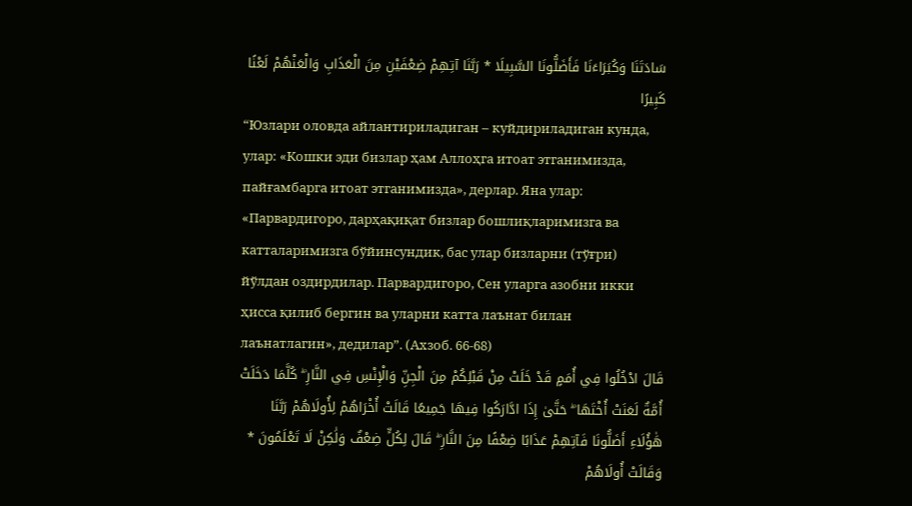سَادَتَنَا وَكُبَرَاءَنَا فَأَضَلُّونَا السَّبِيلَا * رَبَّنَا آتِهِمْ ضِعْفَيْنِ مِنَ الْعَذَابِ وَالْعَنْهُمْ لَعْنًا كَبِيرًا
“Юзлари оловда айлантириладиган – куйдириладиган кунда, улар: «Кошки эди бизлар ҳам Аллоҳга итоат этганимизда, пайғамбарга итоат этганимизда», дерлар. Яна улар: «Парвардигоро, дарҳақиқат бизлар бошлиқларимизга ва катталаримизга бўйинсундик, бас улар бизларни (тўғри) йўлдан оздирдилар. Парвардигоро, Сен уларга азобни икки ҳисса қилиб бергин ва уларни катта лаънат билан лаънатлагин», дедилар”. (Ахзоб. 66-68)
قَالَ ادْخُلُوا فِي أُمَمٍ قَدْ خَلَتْ مِنْ قَبْلِكُمْ مِنَ الْجِنِّ وَالْإِنْسِ فِي النَّارِ ۖ كُلَّمَا دَخَلَتْ أُمَّةٌ لَعَنَتْ أُخْتَهَا ۖ حَتَّىٰ إِذَا ادَّارَكُوا فِيهَا جَمِيعًا قَالَتْ أُخْرَاهُمْ لِأُولَاهُمْ رَبَّنَا هَٰؤُلَاءِ أَضَلُّونَا فَآتِهِمْ عَذَابًا ضِعْفًا مِنَ النَّارِ ۖ قَالَ لِكُلٍّ ضِعْفٌ وَلَٰكِنْ لَا تَعْلَمُونَ * وَقَالَتْ أُولَاهُمْ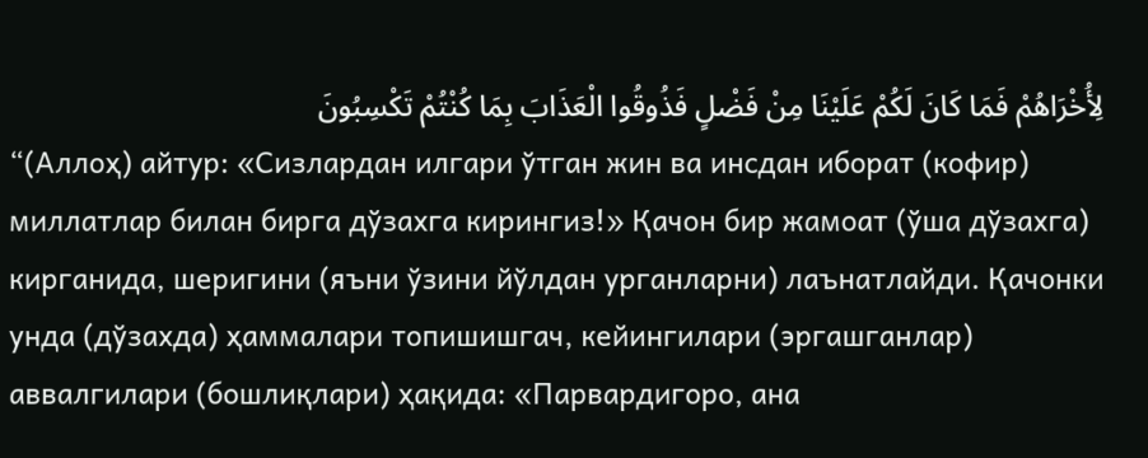لِأُخْرَاهُمْ فَمَا كَانَ لَكُمْ عَلَيْنَا مِنْ فَضْلٍ فَذُوقُوا الْعَذَابَ بِمَا كُنْتُمْ تَكْسِبُونَ
“(Аллоҳ) айтур: «Сизлардан илгари ўтган жин ва инсдан иборат (кофир) миллатлар билан бирга дўзахга кирингиз!» Қачон бир жамоат (ўша дўзахга) кирганида, шеригини (яъни ўзини йўлдан урганларни) лаънатлайди. Қачонки унда (дўзахда) ҳаммалари топишишгач, кейингилари (эргашганлар) аввалгилари (бошлиқлари) ҳақида: «Парвардигоро, ана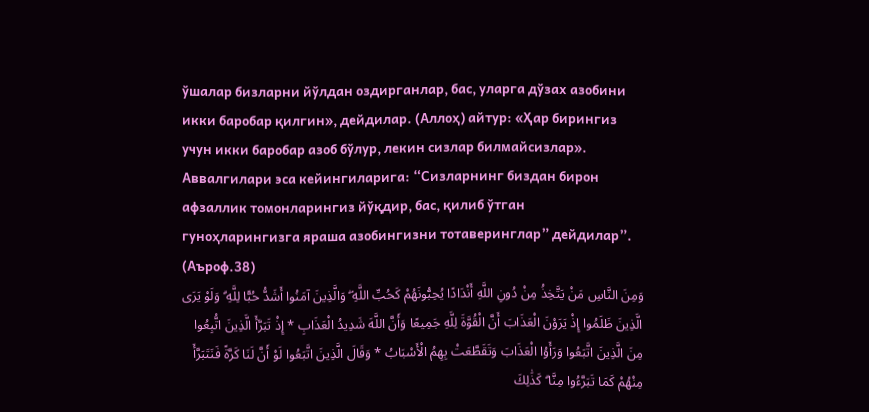ўшалар бизларни йўлдан оздирганлар, бас, уларга дўзах азобини икки баробар қилгин», дейдилар. (Аллоҳ) айтур: «Ҳар бирингиз учун икки баробар азоб бўлур, лекин сизлар билмайсизлар». Аввалгилари эса кейингиларига: “Сизларнинг биздан бирон афзаллик томонларингиз йўқдир, бас, қилиб ўтган гуноҳларингизга яраша азобингизни тотаверинглар” дейдилар”. (Аъроф.38)
وَمِنَ النَّاسِ مَنْ يَتَّخِذُ مِنْ دُونِ اللَّهِ أَنْدَادًا يُحِبُّونَهُمْ كَحُبِّ اللَّهِ ۖ وَالَّذِينَ آمَنُوا أَشَدُّ حُبًّا لِلَّهِ ۗ وَلَوْ يَرَى الَّذِينَ ظَلَمُوا إِذْ يَرَوْنَ الْعَذَابَ أَنَّ الْقُوَّةَ لِلَّهِ جَمِيعًا وَأَنَّ اللَّهَ شَدِيدُ الْعَذَابِ * إِذْ تَبَرَّأَ الَّذِينَ اتُّبِعُوا مِنَ الَّذِينَ اتَّبَعُوا وَرَأَوُا الْعَذَابَ وَتَقَطَّعَتْ بِهِمُ الْأَسْبَابُ * وَقَالَ الَّذِينَ اتَّبَعُوا لَوْ أَنَّ لَنَا كَرَّةً فَنَتَبَرَّأَ مِنْهُمْ كَمَا تَبَرَّءُوا مِنَّا ۗ كَذَٰلِكَ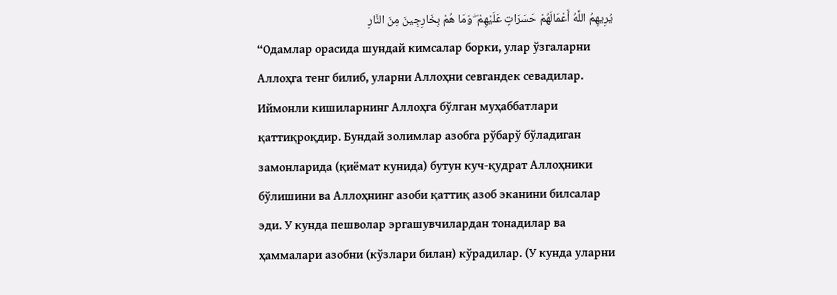يُرِيهِمُ اللَّهُ أَعْمَالَهُمْ حَسَرَاتٍ عَلَيْهِمْ ۖ وَمَا هُمْ بِخَارِجِينَ مِنَ النَّارِ
“Одамлар орасида шундай кимсалар борки, улар ўзгаларни Аллоҳга тенг билиб, уларни Аллоҳни севгандек севадилар. Иймонли кишиларнинг Аллоҳга бўлган муҳаббатлари қаттиқроқдир. Бундай золимлар азобга рўбарў бўладиган замонларида (қиёмат кунида) бутун куч-қудрат Аллоҳники бўлишини ва Аллоҳнинг азоби қаттиқ азоб эканини билсалар эди. У кунда пешволар эргашувчилардан тонадилар ва ҳаммалари азобни (кўзлари билан) кўрадилар. (У кунда уларни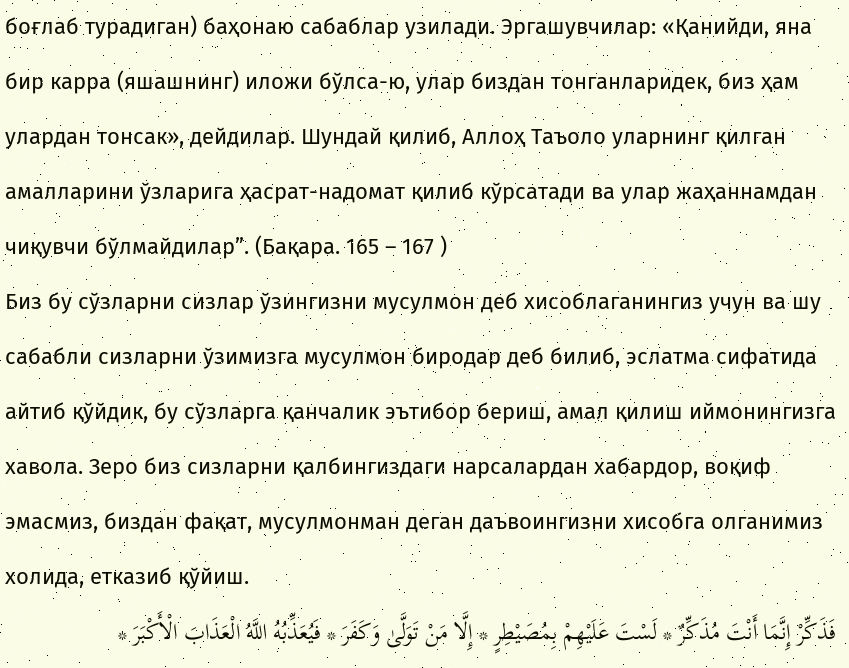боғлаб турадиган) баҳонаю сабаблар узилади. Эргашувчилар: «Қанийди, яна бир карра (яшашнинг) иложи бўлса-ю, улар биздан тонганларидек, биз ҳам улардан тонсак», дейдилар. Шундай қилиб, Аллоҳ Таъоло уларнинг қилган амалларини ўзларига ҳасрат-надомат қилиб кўрсатади ва улар жаҳаннамдан чиқувчи бўлмайдилар”. (Бақара. 165 – 167 )
Биз бу сўзларни сизлар ўзингизни мусулмон деб хисоблаганингиз учун ва шу сабабли сизларни ўзимизга мусулмон биродар деб билиб, эслатма сифатида айтиб қўйдик, бу сўзларга қанчалик эътибор бериш, амал қилиш иймонингизга хавола. Зеро биз сизларни қалбингиздаги нарсалардан хабардор, воқиф эмасмиз, биздан фақат, мусулмонман деган даъвоингизни хисобга олганимиз холида, етказиб қўйиш.
فَذَكِّرْ إِنَّمَا أَنْتَ مُذَكِّرٌ * لَسْتَ عَلَيْهِمْ بِمُصَيْطِرٍ * إِلَّا مَنْ تَوَلَّىٰ وَكَفَرَ * فَيُعَذِّبُهُ اللَّهُ الْعَذَابَ الْأَكْبَرَ *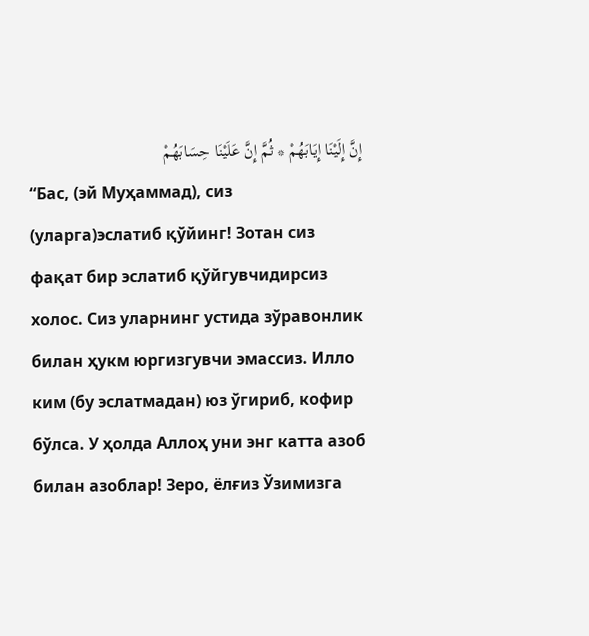إِنَّ إِلَيْنَا إِيَابَهُمْ * ثُمَّ إِنَّ عَلَيْنَا حِسَابَهُمْ
“Бас, (эй Муҳаммад), сиз (уларга)эслатиб қўйинг! Зотан сиз фақат бир эслатиб қўйгувчидирсиз холос. Сиз уларнинг устида зўравонлик билан ҳукм юргизгувчи эмассиз. Илло ким (бу эслатмадан) юз ўгириб, кофир бўлса. У ҳолда Аллоҳ уни энг катта азоб билан азоблар! Зеро, ёлғиз Ўзимизга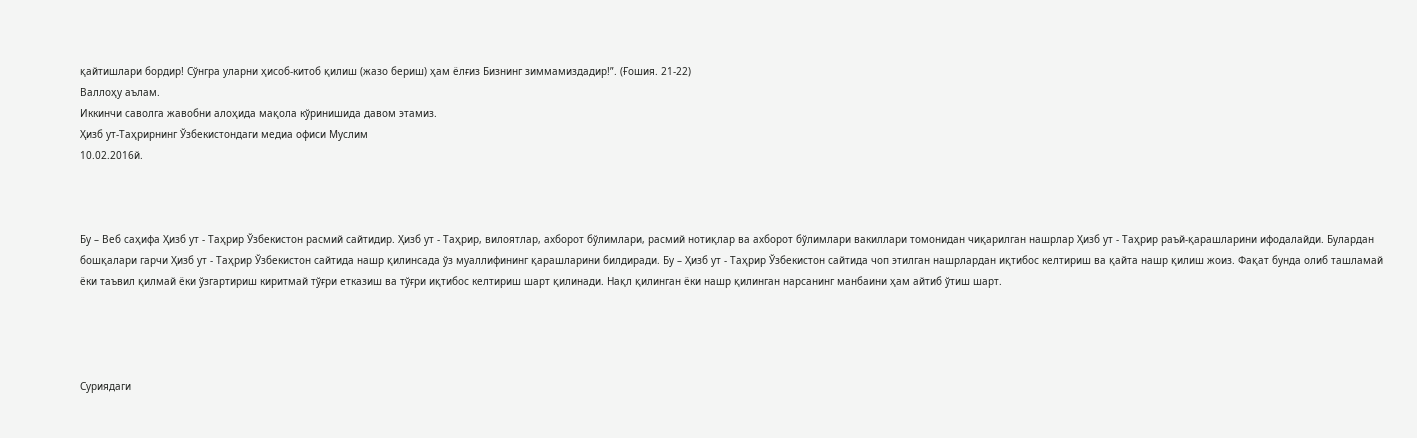қайтишлари бордир! Сўнгра уларни ҳисоб-китоб қилиш (жазо бериш) ҳам ёлғиз Бизнинг зиммамиздадир!”. (Ғошия. 21-22)
Валлоҳу аълам.
Иккинчи саволга жавобни алоҳида мақола кўринишида давом этамиз.
Ҳизб ут-Таҳрирнинг Ўзбекистондаги медиа офиси Муслим
10.02.2016й.



Бу – Веб саҳифа Ҳизб ут - Таҳрир Ўзбекистон расмий сайтидир. Ҳизб ут - Таҳрир, вилоятлар, ахборот бўлимлари, расмий нотиқлар ва ахборот бўлимлари вакиллари томонидан чиқарилган нашрлар Ҳизб ут - Таҳрир раъй-қарашларини ифодалайди. Булардан бошқалари гарчи Ҳизб ут - Таҳрир Ўзбекистон сайтида нашр қилинсада ўз муаллифининг қарашларини билдиради. Бу – Ҳизб ут - Таҳрир Ўзбекистон сайтида чоп этилган нашрлардан иқтибос келтириш ва қайта нашр қилиш жоиз. Фақат бунда олиб ташламай ёки таъвил қилмай ёки ўзгартириш киритмай тўғри етказиш ва тўғри иқтибос келтириш шарт қилинади. Нақл қилинган ёки нашр қилинган нарсанинг манбаини ҳам айтиб ўтиш шарт.




Суриядаги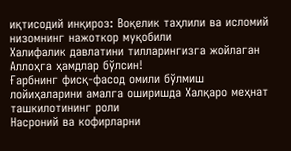иқтисодий инқироз: Воқелик таҳлили ва исломий низомнинг нажоткор муқобили
Халифалик давлатини тилларингизга жойлаган Аллоҳга ҳамдлар бўлсин!
Ғарбнинг фисқ-фасод омили бўлмиш лойиҳаларини амалга оширишда Халқаро меҳнат ташкилотининг роли
Насроний ва кофирларни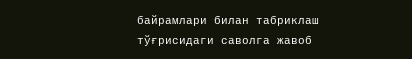байрамлари билан табриклаш тўғрисидаги саволга жавоб